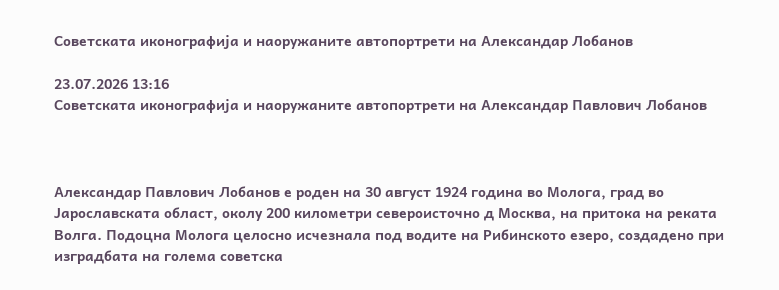Советската иконографија и наоружаните автопортрети на Александар Лобанов

23.07.2026 13:16
Советската иконографија и наоружаните автопортрети на Александар Павлович Лобанов



Александар Павлович Лобанов е роден на 30 август 1924 година во Молога, град во Јарославската област, околу 200 километри североисточно д Москва, на притока на реката Волга. Подоцна Молога целосно исчезнала под водите на Рибинското езеро, создадено при изградбата на голема советска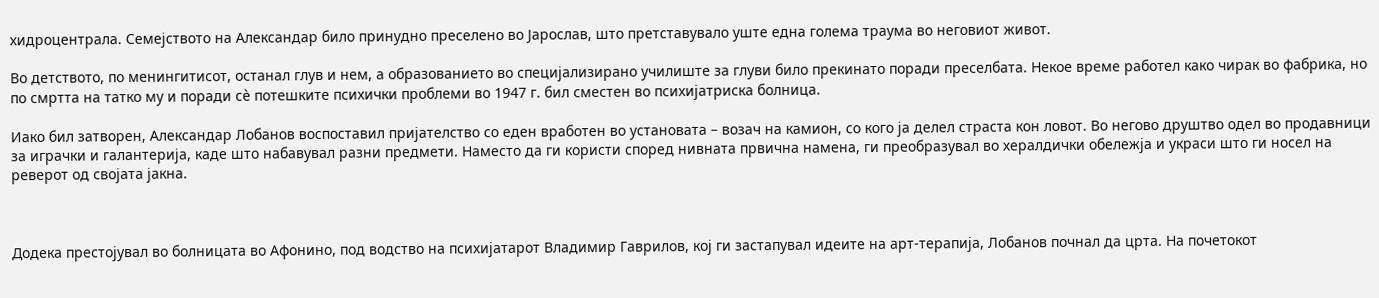хидроцентрала. Семејството на Александар било принудно преселено во Јарослав, што претставувало уште една голема траума во неговиот живот.

Во детството, по менингитисот, останал глув и нем, а образованието во специјализирано училиште за глуви било прекинато поради преселбата. Некое време работел како чирак во фабрика, но по смртта на татко му и поради сè потешките психички проблеми во 1947 г. бил сместен во психијатриска болница.

Иако бил затворен, Александар Лобанов воспоставил пријателство со еден вработен во установата – возач на камион, со кого ја делел страста кон ловот. Во негово друштво одел во продавници за играчки и галантерија, каде што набавувал разни предмети. Наместо да ги користи според нивната првична намена, ги преобразувал во хералдички обележја и украси што ги носел на реверот од својата јакна.



Додека престојувал во болницата во Афонино, под водство на психијатарот Владимир Гаврилов, кој ги застапувал идеите на арт-терапија, Лобанов почнал да црта. На почетокот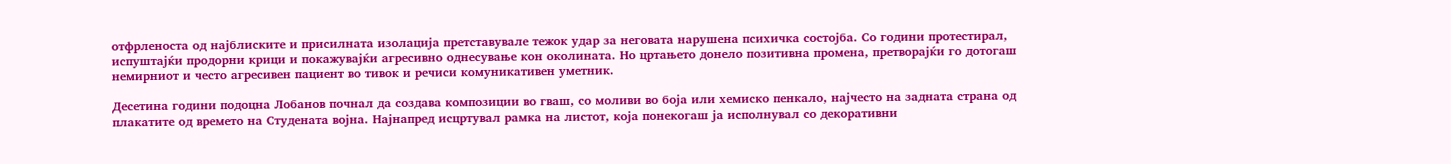отфрленоста од најблиските и присилната изолација претставувале тежок удар за неговата нарушена психичка состојба. Со години протестирал, испуштајќи продорни крици и покажувајќи агресивно однесување кон околината. Но цртањето донело позитивна промена, претворајќи го дотогаш немирниот и често агресивен пациент во тивок и речиси комуникативен уметник.

Десетина години подоцна Лобанов почнал да создава композиции во гваш, со моливи во боја или хемиско пенкало, најчесто на задната страна од плакатите од времето на Студената војна. Најнапред исцртувал рамка на листот, која понекогаш ја исполнувал со декоративни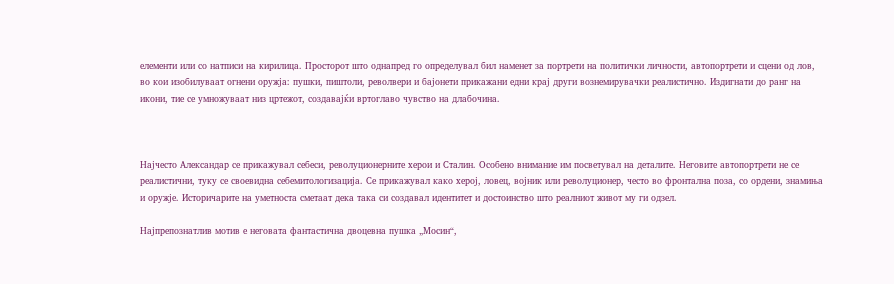елементи или со натписи на кирилица. Просторот што однапред го определувал бил наменет за портрети на политички личности, автопортрети и сцени од лов, во кои изобилуваат огнени оружја: пушки, пиштоли, револвери и бајонети прикажани едни крај други вознемирувачки реалистично. Издигнати до ранг на икони, тие се умножуваат низ цртежот, создавајќи вртоглаво чувство на длабочина.



Најчесто Александар се прикажувал себеси, револуционерните херои и Сталин. Особено внимание им посветувал на деталите. Неговите автопортрети не се реалистични, туку се своевидна себемитологизација. Се прикажувал како херој, ловец, војник или револуционер, често во фронтална поза, со ордени, знамиња и оружје. Историчарите на уметноста сметаат дека така си создавал идентитет и достоинство што реалниот живот му ги одзел.

Најпрепознатлив мотив е неговата фантастична двоцевна пушка „Мосин“,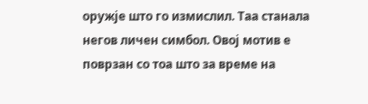оружје што го измислил. Таа станала негов личен симбол. Овој мотив е поврзан со тоа што за време на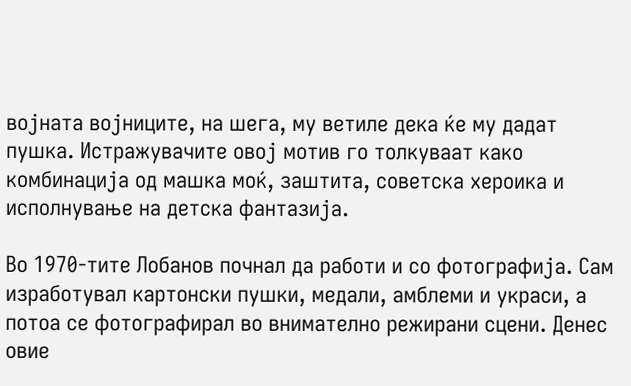војната војниците, на шега, му ветиле дека ќе му дадат пушка. Истражувачите овој мотив го толкуваат како комбинација од машка моќ, заштита, советска хероика и исполнување на детска фантазија.

Во 1970-тите Лобанов почнал да работи и со фотографија. Сам изработувал картонски пушки, медали, амблеми и украси, а потоа се фотографирал во внимателно режирани сцени. Денес овие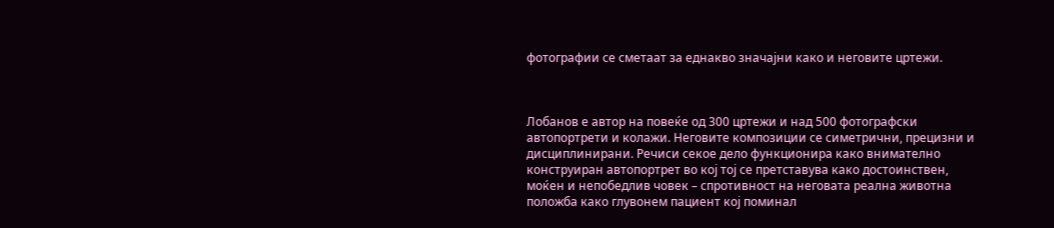фотографии се сметаат за еднакво значајни како и неговите цртежи.



Лобанов е автор на повеќе од 300 цртежи и над 500 фотографски автопортрети и колажи. Неговите композиции се симетрични, прецизни и дисциплинирани. Речиси секое дело функционира како внимателно конструиран автопортрет во кој тој се претставува како достоинствен, моќен и непобедлив човек – спротивност на неговата реална животна положба како глувонем пациент кој поминал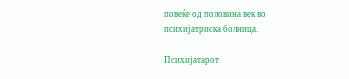повеќе од половина век во психијатриска болница.

Психијатарот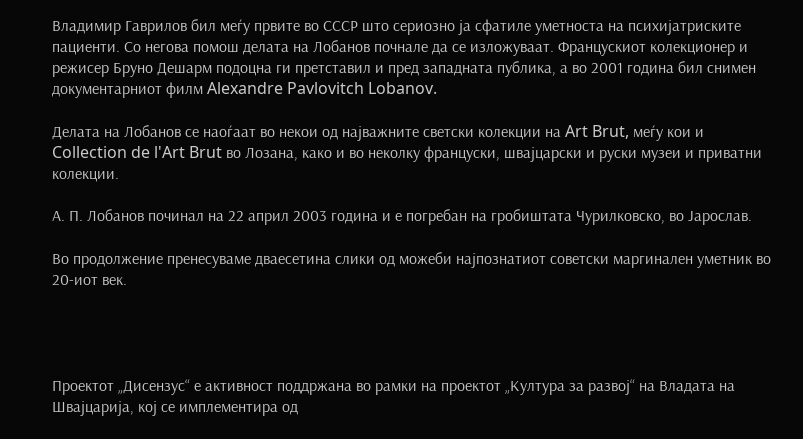Владимир Гаврилов бил меѓу првите во СССР што сериозно ја сфатиле уметноста на психијатриските пациенти. Со негова помош делата на Лобанов почнале да се изложуваат. Францускиот колекционер и режисер Бруно Дешарм подоцна ги претставил и пред западната публика, а во 2001 година бил снимен документарниот филм Alexandre Pavlovitch Lobanov.

Делата на Лобанов се наоѓаат во некои од најважните светски колекции на Art Brut, меѓу кои и Collection de l'Art Brut во Лозана, како и во неколку француски, швајцарски и руски музеи и приватни колекции.

А. П. Лобанов починал на 22 април 2003 година и е погребан на гробиштата Чурилковско, во Јарослав.

Во продолжение пренесуваме дваесетина слики од можеби најпознатиот советски маргинален уметник во 20-иот век.




Проектот „Дисензус“ е активност поддржана во рамки на проектот „Култура за развој“ на Владата на Швајцарија, кој се имплементира од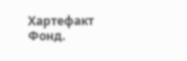Хартефакт Фонд.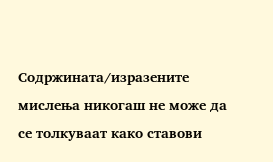Содржината/изразените мислења никогаш не може да се толкуваат како ставови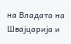на Владата на Швајцарија и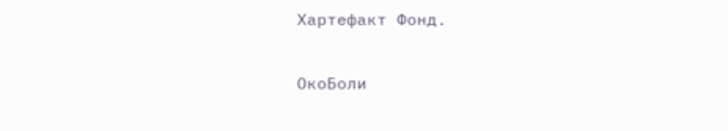Хартефакт Фонд.

ОкоБоли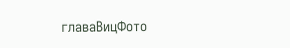главаВицФото